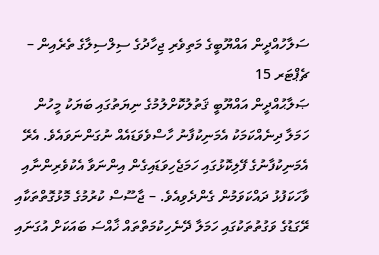ސަލާހުއްދީން އައްޔޫބީގެ މަތިވެރި ޖިހާދުގެ ސިލްސިލާގެ ތެރެއިން – ޗެޕްޓަރ 15
ޞަލާޙުއްދީން އައްޔޫބީ ޤަތުލުކޮށްލުމުގެ ނިޔަތުގައި ބަޔަކު މީހުން ހަމަލާ ދިނެއްކަމަކު އެމަނިކުފާނު ހާސްވެވަޑައެއް ނުގަންނަވައެވެ. އެރޭ އެމަނިކުފާނުގެ ފޭލިކޮޅުގައި ހަމަޖެހިވަޑައިގެން އިންނަވާ އެކުވެރިންނާއި ވާހަކަފުޅު ދައްކަވަމުން ގެންދެވިއެވެ. – ޖާސޫސް ކުރުމުގެ މޮޅުގޮތްތަކާއި ރޭގަޑުގެ ވަގުތުތަކުގައި ހަމަލާ ދޭނެހިކުމަތްތައް ޚާއްސަ ބައަކަށް އުގަނައި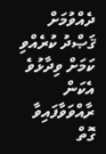ދެއްވުމަށް ޤަޞްދު ކުރެއްވި ކަމަށް ވިދާޅުވެ އެކަން ރާއްވަވާފައިވާ ގޮތް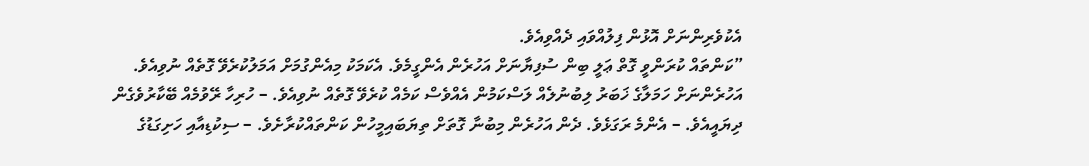އެކުވެރިންނަށް އޮޅުން ފިލުއްވައި ދެއްވިއެވެ.
”ކަންތައް ކުރަންވީ ގޮތް ޢަލީ ބިން ސުފިޔާނަށް އަހުރެން އެންގީމެވެ. އެކަމަކު މިއެންގުމަށް އަމަލުކުރެވޭ ގޮތެއް ނުވިއެވެ. އަހުރެންނަށް ހަމަލާގެ ޚަބަރު ލިބުނުލެއް ލަސްކަމުން އެއްވެސް ކަމެއް ކުރެވޭ ގޮތެއް ނުވިއެވެ. – ހުރިހާ ރޭވުމެއް ބޭކާރުވެގެން ދިޔައީއެވެ. – އެންމެ ރަގަޅެވެ. ދެން އަހުރެން މިބުނާ ގޮތަށް ތިޔަބައިމީހުން ކަންތައްކުރާށެވެ. – ސިކުޑިއާއި ހަށިގަޑުގެ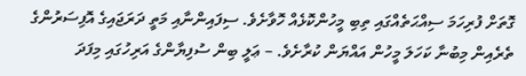ގޮތަށް ފުރިހަމަ ސިއްޙަތެއްގައި ތިބި މީހުންކޮޅެއް ހޮވާށެވެ. ސިފައިންނާއި މަތީ ދަރަޖައިގެ އޮފިސަރުންގެ ތެރެއިން މިބުނާ ކަހަލަ މީހުން އައްޔަން ކުރާށެވެ. – ޢަލީ ބިން ސުފިޔާންގެ އަރިހުގައި މިފަދަ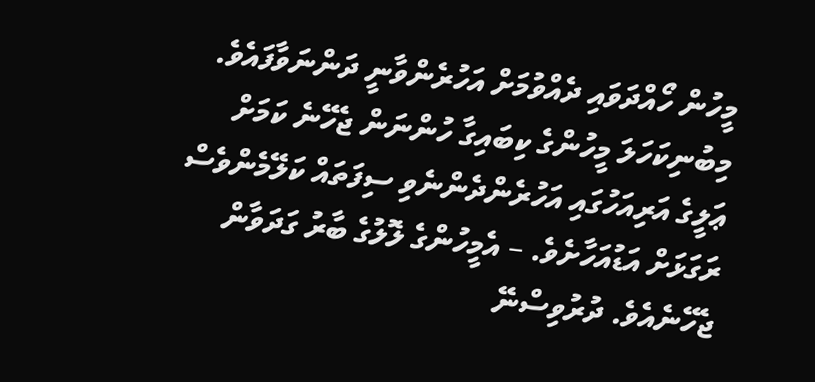މީހުން ހޯއްދަވައި ދެއްވުމަށް އަހުރެންވާނީ ދަންނަވާފައެވެ. މިބުނިކަހަލަ މީހުންގެ ކިބައިގާ ހުންނަން ޖެހޭނެ ކަމަށް ޢަލީގެ އަރިއަހުގައި އަހުރެންދެންނެވި ސިފަތައް ކަލޭމެންވެސް ރަގަޅަށް އަޑުއަހާށެވެ. – އެމީހުންގެ ލޮލުގެ ބާރު ގަދަވާން ޖެހޭނެއެވެ. ދުރުވިސްނޭ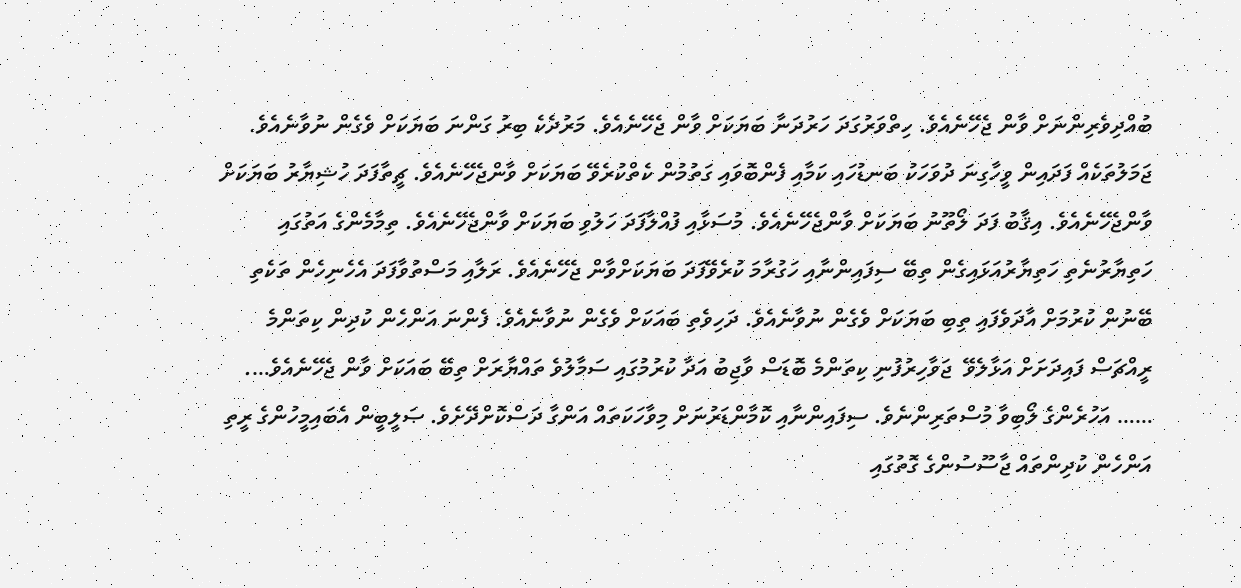ބުއްދިވެރިންނަށް ވާން ޖެހޭނެއެވެ. ހިތްވަރުގަދަ ހަރުދަނާ ބަޔަކަށް ވާން ޖެހޭނެއެވެ. މަރުދެކެ ބިރު ގަންނަ ބަޔަކަށް ވެގެން ނުވާނެއެވެ. ޖަމަލުތަކެއް ފަދައިން ވީހާގިނަ ދުވަހަކު ބަނޑުހައި ކަމާއި ފެންބޮވައި ގަތުމުން ކެތްކުރެވޭ ބަޔަކަށް ވާންޖެހޭނެއެވެ. ޗީތާފަދަ ހުޝިޔާރު ބަޔަކަށް ވާންޖެހޭނެއެވެ. އިޤާބު ފަދަ ލޯތޫނު ބަޔަކަށް ވާންޖެހޭނެއެވެ. މުސަޅާއި ފުއްލާފަދަ ހަލުވި ބަޔަކަށް ވާންޖެހޭނެއެވެ. ތިމާމެންގެ އަތުގައި ހަތިޔާރުނެތި ހަތިޔާރުއަޅައިގެން ތިބޭ ސިފައިންނާއި ހަގުރާމަ ކުރެވޭފަދަ ބަޔަކަށްވާން ޖެހޭނެއެވެ. ރަލާއި މަސްތުވާފަދަ އެހެނިހެން ތަކެތި ބޭނުން ކުރުމަށް އާދަވެފައި ތިބި ބަޔަކަށް ވެގެން ނުވާނެއެވެ. ދަހިވެތި ބައަކަށް ވެގެން ނުވާނެއެވެ. ފެންނަ އަންހެން ކުދިން ކިތަންމެ ރީއްޗަސް ފައިދަށަށް އަޅާލެވޭ  ޖަވާހިރުފުނި ކިތަންމެ ބޮޑަސް ވާޖިބު އަދާ ކުރުމުގައި ސަމާލުވެ ތައްޔާރަށް ތިބޭ ބައަކަށް ވާން ޖެހޭނެއެވެ….
…… އަހުރެންގެ ލޯބިވާ މުސްތަރިންނެވެ. ސިފައިންނާއި ކޮމާންޑަރުނަށް މިވާހަކަތައް އަންގާ ދަސްކޮށްދޭށެވެ. ޞަލީބީން އެބައިމީހުންގެ ރީތި އަންހެން ކުދިންތައް ޖާސޫސުންގެ ގޮތުގައި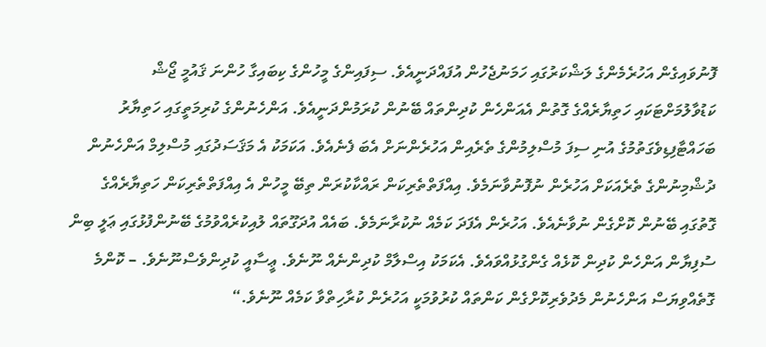ފޮނުވައިގެން އަހުރެމެންގެ ލަޝްކަރުގައި ހަމަނުޖެހުން އުފައްދަނީއެވެ. ސިފައިންގެ މީހުންގެ ކިބައިގާ ހުންނަ ޤައުމީ ޖޯޝް ކަޑުވާލުމަށްޓަކައި ހަތިޔާރެއްގެ ގޮތުން އެއަންހެން ކުދިންތައް ބޭނުން ކުރަމުންދަނީއެވެ. އަންހެނުންގެ ކުރިމަތީގައި ހަތިޔާރު ބަހައްޓާފިޑިވެގަތުމުގެ އުނި ސިފަ މުސްލިމުންގެ ތެރެއިން އަހުރެންނަށް އެބަ ފެނެއެވެ. އަކަމަކު އެ މަޤަސަދުގައި މުސްލިމް އަންހެނުން ދުޝްމިނުންގެ ތެރެއަކަށް އަހުރެން ނުފޮނުވާނަމެވެ. އިއްފަތްތެރިކަން ރައްކާކުރަން ތިބޭ މީހުން އެ އިއްފަތްތެރިކަން ހަތިޔާރެއްގެ ގޮތުގައި ބޭނުން ކޮށްގެން ނުވާނެއެވެ. އަހުރެން އެފަދަ ކަމެއް ނުކުރާނަމެވެ. ބައެއް އުދަގޫތައް ލުއިކުރެއްވުމުގެ ބޭނުންފުޅުގައި ޢަލީ ބިން ސުފިޔާން އަންހެން ކުދިން ކޮޅެއް ގެންގުޅުއްވައެވެ. އެކަމަކު އިސްލާމް ކުދިންނެއް ނޫނެވެ. ޢީސާއީ ކުދިންވެސްނޫނެވެ. – ކޮންމެ ގޮތެއްވިޔަސް އަންހެނުން މެދުވެރިކޮށްގެން ކަންތައް ކުރުވުމަކީ އަހުރެން ކުރާހިތްވާ ކަމެއް ނޫނެވެ.“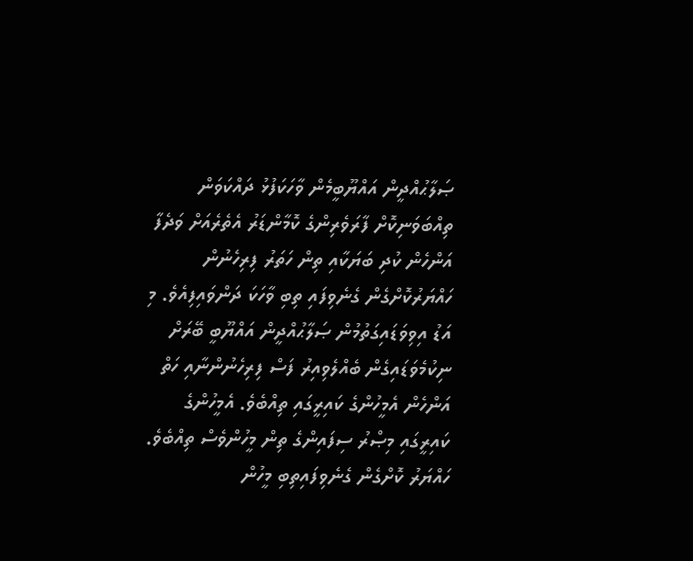ޞަލާޙުއްދީން އައްޔޫބީމެން ވާހަކަފުޅު ދައްކަވަން ތިއްބަވަނިކޮށް ފާރަވެރިންގެ ކޮމާންޑަރު އެތެރެއަށް ވަދެފާ އަންހެން ކުދި ބަޔަކާއި ތިން ހަތަރު ފިރިހެނުން ހައްޔަރުކޮށްގެން ގެނެވިފައި ތިބި ވާހަކަ ދަންވައިފިއެވެ. މި އަޑު އިވިވަޑައިގަތުމުން ޞަލާޙުއްދީން އައްޔޫބީ ބޭރަށް ނިކުމެވަޑައިގެން ބެއްލެވިއިރު ފަސް ފިރިހެނުންނާއި ހަތް އަންހެން އެމީހުންގެ ކައިރީގައި ތިއްބެވެ. އެމީހުންގެ ކައިރީގައި މިޞްރު ސިފައިންގެ ތިން މީހުންވެސް ތިއްބެވެ. ހައްޔަރު ކޮށްގެން ގެނެވިފައިތިބި މީހުން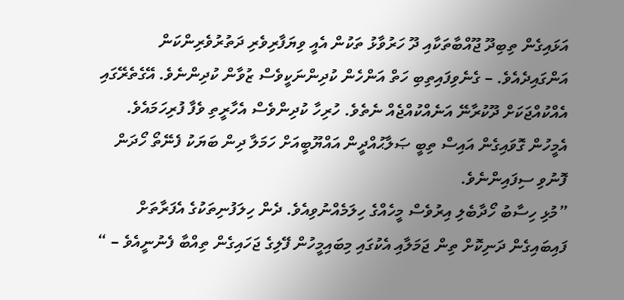އަޅައިގެން ތިބިދޫ ޖޫއްބާތަކާއި ދޫ ހަރުވާޅު ތަކުން އެއީ ވިޔަފާރިވެރި ދަތުރުވެރިންކަން އަންގައިދެއެވެ. – ގެނެވިފައިތިބި ހަތް އަންހެން ކުދިންނަކީވެސް ޒުވާން ކުދިންނެވެ. އޭގެތެރޭގައި އެއްކުއްޖަކަށް ދޫކުރާނޭ އަނެއްކުއްޖެއް ނެތެވެ. ހުރިހާ ކުދިންވެސް އެހާރީތި ވެފާ ފުރިހަމައެވެ. އެމީހުން ގޮވައިގެން އައިސް ތިބީ ޞަލާޙުއްދީން އައްޔޫބީއަށް ހަމަލާ ދިން ބަޔަކު ފެނޭތޯ ހޯދަން ފޮނުވި ސިފައިންނެވެ.
”މުޅި ހިސާބު ހޯދާބެލި އިރުވެސް މީހެއްގެ ހިލަމެއްނުވިއެވެ. ދެން ހިލަފުނިތަކުގެ އެފަރާތަށް ފައިބައިގެން ދަނިކޮށް ތިން ޖަމަލާއި އެކުގައި މިބައިމީހުން ފޭލިގެ ޖަހައިގެން ތިއްބާ ފެނުނީއެވެ – “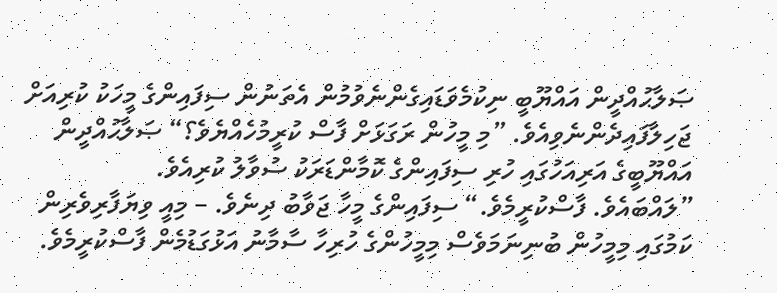ޞަލާޙުއްދީން އައްޔޫބީ ނިކުމެވަޑައިގެންނެވުމުން އެތަނުން ސިފައިންގެ މީހަކު ކުރިއަށް ޖަހިލާފައިދެންނެވިއެވެ. ”މި މީހުން ރަގަޅަށް ފާސް ކުރީމުހެއްޔެވެ؟“ ޞަލާޙުއްދީން އައްޔޫބީގެ އަރިއަހުގައި ހުރި ސިފައިންގެ ކޮމާންޑަރަކު ސުވާލު ކުރިއެވެ.
”ލައްބައެވެ. ފާސްކުރީމެވެ.“ ސިފައިންގެ މީހާ ޖަވާބު ދިނެވެ. – މިއީ ވިޔަފާރިވެރިން ކަމުގައި މިމީހުން ބުނިނަމަވެސް މިމީހުންގެ ހުރިހާ ސާމާނު އަޅުގަޑުމެން ފާސްކުރީމެވެ.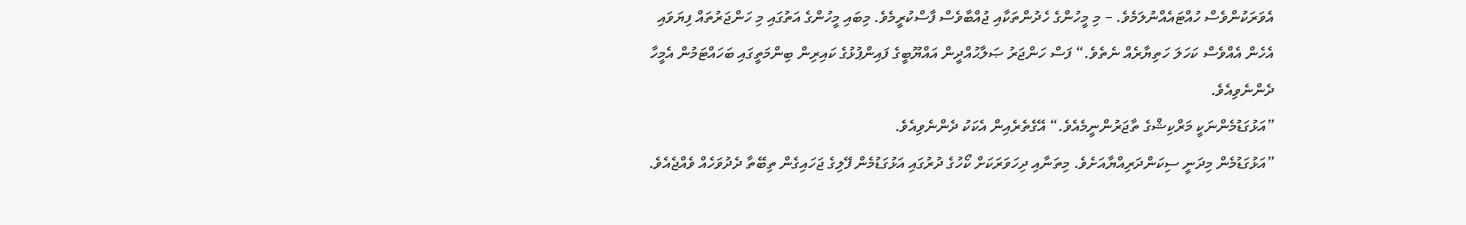އެވަރަކުންވެސް ހުއްޓައެއްނުލަމެވެ. – މި މީހުންގެ ހެދުންތަކާއި ޖުއްބާވެސް ފާސްކުރީމެވެ. މިބައި މީހުންގެ އަތުގައި މި ހަންޖަރުތައް ފިޔަވައި އެހެން އެއްވެސް ކަހަލަ ހަތިޔާރެއް ނެތެވެ.“ ފަސް ހަންޖަރު ޞަލާޙުއްދީން އައްޔޫބީގެ ފައިންޕުޅުގެ ކައިރިން ބިންމަތީގައި ބަހައްޓަމުން އެމީހާ ދެންނެވިއެވެ.
”އަޅުގަޑުމެންނަކީ މަރްކިޝްގެ ތާޖަރުންނީމެއެވެ.“ އޭގެތެރެއިން އެކަކު ދެންނެވިއެވެ.
”އަޅުގަޑުމެން މިދަނީ ސިކަންދަރިއްޔާއަށެވެ. މިތަނާއި ދިހަވަރަކަށް ކޯހުގެ ދުރުގައި އަޅުގަޑުމެން ފޭލިގެ ޖަހައިގެން ތިބޭތާ ދެދުވަހެއް ވެއްޖެއެވެ.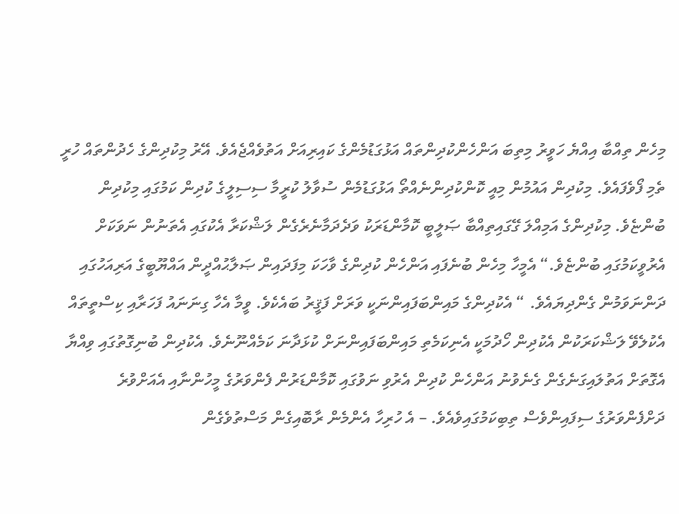މިހެން ތިއްބާ އިއްޔެ ހަވީރު މިތިބަ އަންހެންކުދިންތައް އަޅުގަޑުމެންގެ ކައިރިއަށް އަތުވެއްޖެއެވެ. އޭރު މިކުދިންގެ ހެދުންތައް ހުރީ ތެމި ފޯވެފައެވެ. މިކުދިން އައުމުން މިއީ ކޮންކުދިންނެއްތޯ އަޅުގަޑުމެން ސުވާލު ކުރީމާ ސިސިލީގެ ކުދިން ކަމުގައި މިކުދިން ބުންޏެވެ. މިކުދިންގެ އަމިއްލަ ގޭގައިތިއްބާ ޞަލީބީ ކޮމާންޑަރަކު ވަދެދަމާނެރެގެން ލަޝްކަރާ އެކުގައި އެތަނުން ނަވަކަށް އެރުވީކަމުގައި ބުންޏެވެ.“ އެމީހާ މިހެން ބުނެފައި އަންހެން ކުދިންގެ ވާހަކަ މިފަދައިން ޞަލާޙުއްދީން އައްޔޫބީގެ އަރިއަހުގައި ދަންނަވަމުން ގެންދިޔައެވެ. “ އެކުދިންގެ މައިންބަފައިންނަކީ ވަރަށް ފަޤީރު ބައެކެވެ. ވީމާ އެހާ ގިނަނައު ފަހަރާއި ކިސްތީތައް އެކުލެވޭ ލަޝްކަރަކުން އެކުދިން ހޯދުމަކީ އެނިކަމެތި މައިންބަފައިންނަށް ކުޅަދާނަ ކަމެއްނޫނެވެ. އެކުދިން ބުނިގޮތުގައި ވިއްޔާ އެގޮތަށް އަތުލައިގަނެގެން ގެނެވުނު އަންހެން ކުދިން އެރުވި ނަވުގައި ކޮމާންޑަރުން ފެންވަރުގެ މީހުންނާއި އެއަށްވުރެ ދަށްފެންވަރުގެ ސިފައިންވެސް ތިބިކަމުގައިވެއެވެ. – އެ ހުރިހާ އެންމެން ރާބޮއިގެން މަސްތުވެގެން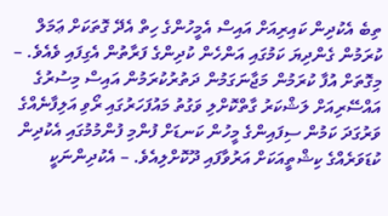ތިބެ އެކުދިން ކައިރިއަށް އައިސް އެމީހުންގެ ހިތް އެދޭ ގޮތަކަށް ޢަމަލް ކުރަމުން ގެންދިޔަ ކަމުގައި އަންހެން ކުދިންގެ ފަރާތުން އެގިފައި ވެއެވެ. – މިގޮތަށް އުފާ ކުރަމުން މަޖާނަގަމުން ދަތުރުކުރަމުން އައިސް މިސުރުގެ އައްސޭރިއަށް ލަޝްކަރު ގާތްކޮށްލި ވަގުތު މައުފަހަރުގައި ރޯވި އަލިފާނެއްގެ ވަރުގަދަ ކަމުން ސިފައިންގެ މީހުން ކަނޑަށް ފުންމި ފުންމުމުގައި އެކުދިން ކުޑަވަރެއްގެ ކިޝްތީއަކަށް އަރުވާފައި ދޫކޮށްލިއެވެ. – އެކުދިންނަކީ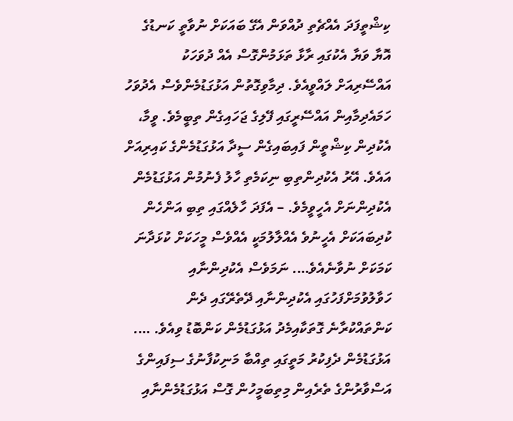ކިޝްތީފަދަ އެއްޗެތި ދުއްވަން އެގޭ ބައަކަށް ނުވާތީ ކަނޑުގެ އޮޔާ ވަޔާ އެކުގައި ރާޅާ ތަޅަމުންގޮސް އެއް ދުވަހަކު އައްސޭރިއަށް ލައްވީއެވެ. ދިމާވިގޮތުން އަޅުގަޑުމެންވެސް އެދުވަހު ހަމައެދިމާއިން އައްސޭރީގައި ފޭލިގެ ޖަހައިގެން ތިބީމެވެ. ވީމާ، އެކުދިން ކިޝްތީން ފައިބައިގެން ސީދާ އަޅުގަޑުމެންގެ ކައިރިއަށް އައެވެ. އޭރު އެކުދިންތިބި ނިކަމެތި ހާލު ފެނުމުން އަޅުގަޑުމެން އެކުދިންނަށް އެހީވީމެވެ. – އެފަދަ ހާލެއްގައި ތިބި އަންހެން ކުދިބައަކަށް އެހީނުވެ އެއްލާލުމަކީ އެއްވެސް މީހަކަށް ކުޅަދާނަ ކަމަކަށް ނުވާނެއެވެ…. ނަމަވެސް އެކުދިންނާއި ހަވާލުވުމަށްފަހުގައި އެކުދިންނާއި ދޭތެރޭގައި ދެން ކަންތައްކުރާނެ ގޮތަކާއިމެދު އަޅުގަޑުމެން ކަންބޮޑު ވިއެވެ. …. އަޅުގަޑުމެން ދެފިކުރު މަތީގައި ތިއްބާ މަނިކުފާނުގެ ސިފައިންގެ އަސްވާރުންގެ ތެރެއިން މިތިބަމީހުން ގޮސް އަޅުގަޑުމެންނާއި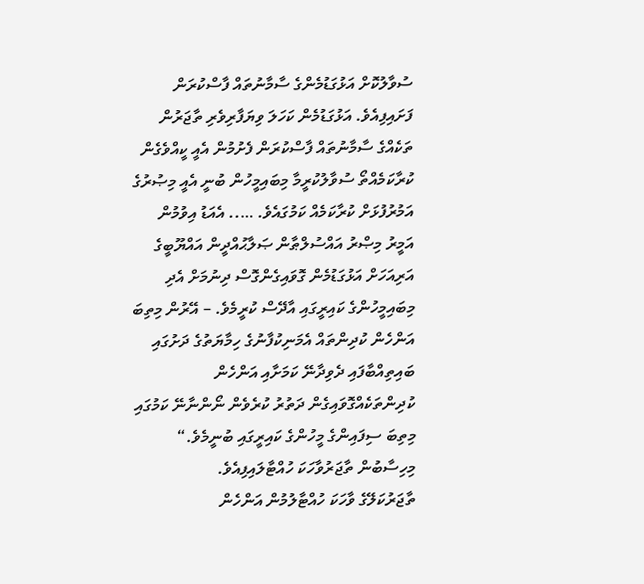ސުވާލުކޮށް އަޅުގަޑުމެންގެ ސާމާނުތައް ފާސްކުރަން ފަށައިފިއެވެ. އަޅުގަޑުމެން ކަހަލަ ވިޔަފާރިވެރި ތާޖަރުން ތަކެއްގެ ސާމާނުތައް ފާސްކުރަން ފެށުމުން އެއީ ކީއްވެގެން ކުރާކަމެއްތޯ ސުވާލުކުރީމާ މިބައިމީހުން ބުނީ އެއީ މިޞުރުގެ އަމުރުފުޅަށް ކުރާކަމެއް ކަމުގައެވެ. ….. އެއަޑު އިވުމުން އަމީރު މިޞްރު އައްސުލްޠާން ޞަލާޙުއްދީން އައްޔޫބީގެ އަރިއަހަށް އަޅުގަޑުމެން ގޮވައިގެންގޮސް ދިނުމަށް އެދި މިބައިމީހުންގެ ކައިރީގައި އާދޭސް ކުރީމެވެ. – އޭރުން މިތިބަ އަންހެން ކުދިންތައް އެމަނިކުފާނުގެ ހިމާޔަތުގެ ދަށުގައި ބައިތިއްބާފައި ދެވިދާނޭ ކަމަށާއި އަންހެން ކުދިންތަކެއްގޮވައިގެން ދަތުރު ކުރެވެން ނޯންނާނޭ ކަމުގައި މިތިބަ ސިފައިންގެ މީހުންގެ ކައިރީގައި ބުނީމެވެ.“ މިހިސާބުން ތާޖަރުވާހަކަ ހުއްޓާލައިފިއެވެ.
ތާޖަރުކަލޭގެ ވާހަކަ ހުއްޓާލުމުން އަންހެން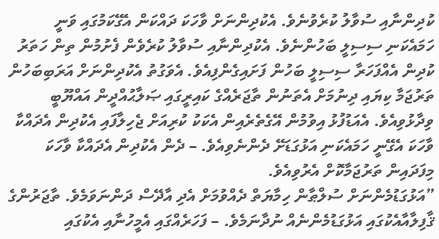ކުދިންނާއި ސުވާލު ކުރެވުނެވެ. އެކުދިންނަށް ވާހަކަ ދައްކަން އެގޭކަމުގައި ވަނީ ހަމައެކަނި ސިސިލީ ބަހުންނެވެ. އެކުދިންނާއި ސުވާލު ކުރެވެން ފެށުމުން ތިން ހަތަރު ކުދިން އެއްފަހަރާ ސިސިލީ ބަހުން ފަށައިގެންފިއެވެ. އެވަގުތު އެކުދިންނަށް އަރަބިބަހުން ތަރުޖަމާ ކިޔައި ދިނުމަށް އެތަނުން ތާޖަރެއްގެ ކައިރީގައި ޞަލާޙުއްދީން އައްޔޫބީ ވިދާޅުވިއެވެ. އެއަޑުފުޅު އިވުމުން އޭގެތެރެއިން އެކަކު ކުރިއަށް ޖެހިލާފައި އެކުދިން އެދައްކާ ވާހަކަ އެގޭނީ ހަމައެކަނި އަޅުގަޑަށޭ ދެންނެވިއެވެ. – ދެން އެކުދިން އެދައްކާ ވާހަކަ މިފަދައިން ތަރުޖަމާކޮށް އެރުވިއެވެ.
”އަޅުގަޑުމެންނަށް ސުލްޠާން ހިމާޔަތް ދެއްވުމަށް އެދި އާދޭސް ދަންނަވަމެވެ. ތާޖަރުންގެ ޤާފިލާއާއެކުގައި އަޅުގަޑުމެންނެއް ނުދާނަމެވެ. – ފަހަރެއްގައި އެމީހުނާއި އެކުގައި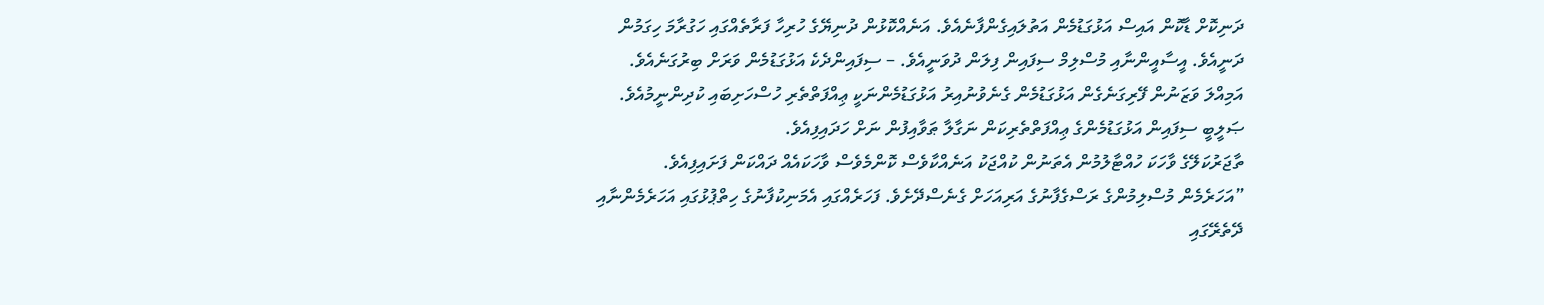ދަނިކޮށް ޑާކޮން އައިސް އަޅުގަޑުމެން އަތުލައިގެންފާނެއެވެ. އަނެއްކޮޅުން ދުނިޔޭގެ ހުރިހާ ފަރާތެއްގައި ހަގުރާމަ ހިގަމުން ދަނީއެވެ. އީސާއީންނާއި މުސްލިމް ސިފައިން ފިލަން ދުވަނީއެވެ. – ސިފައިންދެކެ އަޅުގަޑުމެން ވަރަށް ބިރުގަނެއެވެ. އަމިއްލަ ވަޒަނުން ފޭރިގަނެގެން އަޅުގަޑުމެން ގެނެވުނުއިރު އަޅުގަޑުމެންނަކީ ޢިއްފަތްތެރި ހުސްހަށިބައި ކުދިންނީމުއެވެ. ޞަލީބީ ސިފައިން އަޅުގަޑުމެންގެ ޢިއްފަތްތެރިކަން ނަގާލާ ޠަވާއިފުން ނަށް ހަދައިފިއެވެ.
ތާޖަރުކަލޭގެ ވާހަކަ ހުއްޓާލުމުން އެތަނުން ކުއްޖަކު އަނެއްކާވެސް ކޮންމެވެސް ވާހަކައެއް ދައްކަން ފަށައިފިއެވެ.
”އަހަރެމެން މުސްލިމުންގެ ރަސްގެފާނުގެ އަރިއަހަށް ގެނެސްދޭށެވެ. ފަހަރެއްގައި އެމަނިކުފާނުގެ ހިތްޕުޅުގައި އަހަރެމެންނާއި ދޭތެރޭގައި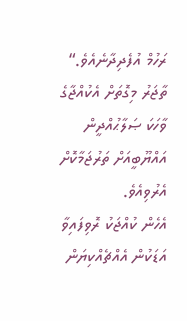ރަހުމް އުފެދިދާނެއެވެ.“ ތާޖަރު މިގޮތަށް އެކުއްޖާގެ ވާހަކަ ޞަލާޙުއްދީން އައްޔޫބީއަށް ތަރުޖަމާކޮށް އެރުވިއެވެ.
އެހެން ކުއްޖަކު ރޮވިފައިވާ އަޑަކުން އެއްޗެއްކިޔަން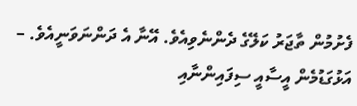ފެށުމުން ތާޖަރު ކަލޭގެ ދެންނެވިއެވެ. އޭނާ އެ ދަންނަވަނީއެވެ. – އަޅުގަޑުމެން އީސާއީ ސިފައިންނާއި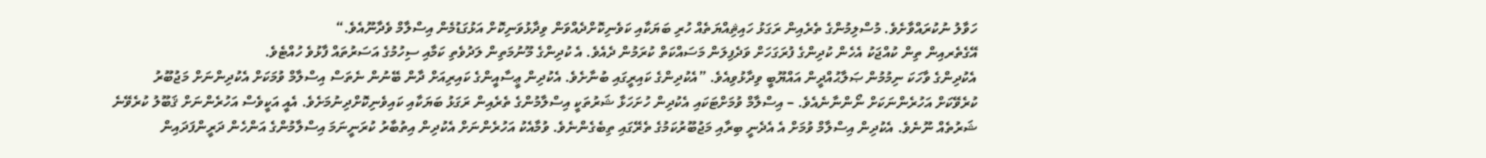ހަވާލު ނުކުރައްވާށެވެ. މުސްލިމުންގެ ތެރެއިން ރަގަޅު ހައިޘިއްޔަތެއް ހުރި ބަޔަކާއި ކަވެނިކޮށްދެއްވަން ވިދާޅުވަނިކޮށް އަޅުގަޑުމެން އިސްލާމް ވެދާނޫއެވެ.“
އޭގެތެރއިން ތިން ކުއްޖަކު އެހެން ކުދިންގެ ފުރަގަހަށް ވަދެފިލަން މަސައްކަތް ކުރަމުން ދެއެވެ. އެ ކުދިންގެ މޫނުމަތިން ލަދުވެތި ކަމާއި ސިހުމުގެ އަސަރުތައް ފާޅުވެ ހުއްޓެވެ.
އެކުދިންގެ ވާހަކަ ނިމުމުން ޞަލާޙުއްދީން އައްޔޫބީ ވިދާޅުވިއެވެ. ”އެކުދިންގެ ކައިރީގައި ބުނާށެވެ. އެކުދިން ޢީސާއީންގެ ކައިރިއަށް ދާން ބޭނުން ނެތަސް އިސްލާމް ވުމަކަށް އެކުދިންނަށް މަޖުބޫރު ކުރެވޭކަށް އަހުރެންނަކަށް ނޯންނާނެއެވެ. – އިސްލާމް ވުމަށްޓަކައި އެކުދިން ހުށަހަޅާ ޝަރުތަކީ އިސްލާމުންގެ ތެރެއިން ރަގަޅު ބަޔަކާއި ކައިވެނިކޮށްދިނުމަށެވެ. އެއީ އަކީވެސް އަހުރެންނަށް ޤަބޫލު ކުރެވޭނެ ޝަރުތެއް ނޫނެވެ. އެކުދިން އިސްލާމް ވުމަށް އެ އެދެނީ ބިރާއި މަޖުބޫރުކަމުގެ ތެރޭގައި ތިބެގެންނެވެ. ވުމާއެކު އަހުރެންނަށް އެކުދިން އިތުބާރު ކުރަނީނަމަ އިސްލާމުންގެ އަންހެން ދަރީންފަދައިން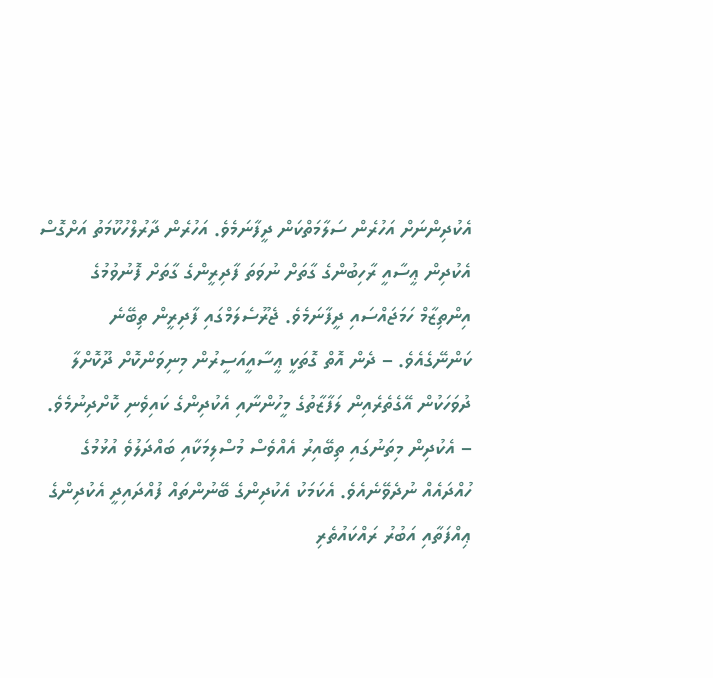އެކުދިންނަށް އަހުރެން ސަލާމަތްކަން ދީފާނަމެވެ. އަހުރެން ދާރުލްހުކޫމަތު އަށްގޮސް އެކުދިން ޢީސާއީ ރާހިބުންގެ ގާތަށް ނުވަތަ ފާދިރީންގެ ގާތަށް ފޮނުވުމުގެ އިންތިޒާމް ހަމަޖައްސައި ދީފާނަމެވެ. ޖެރޫސެލަމްގައި ފާދިރީން ތިބޭނެ ކަންނޭގެއެވެ. – ދެން އޮތް ގޮތަކީ ޢީސާއީއަސީރުން މިނިވަންކޮށް ދޫކޮށްލާ ދުވަހަކުން އޭގެތެރެއިން ލަފާޒާތުގެ މީހުންނާއި އެކުދިންގެ ކައިވެނި ކޮށްދިނުމެވެ. – އެކުދިން މިތަނުގައި ތިބޭއިރު އެއްވެސް މުސްލިމަކާއި ބައްދަލުވެ އުޅުމުގެ ހުއްދައެއް ނުދެވޭނެއެވެ. އެކަމަކު އެކުދިންގެ ބޭނުންތައް ފުއްދައިދީ އެކުދިންގެ ޢިއްފަތާއި އަބުރު ރައްކައުތެރި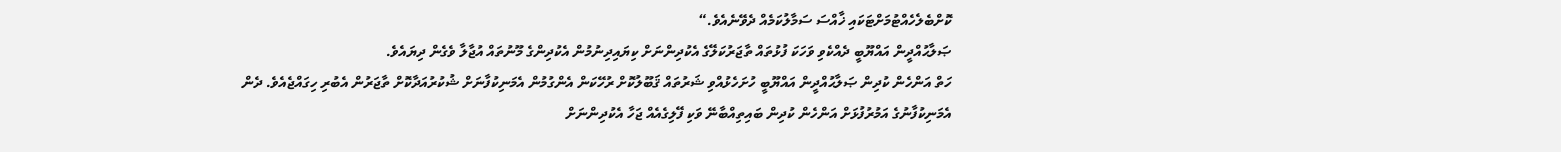ކޮށްބެލެހެއްޓުމަށްޓަކައި ޚާއްސަ ސަމާލުކަމެއް ދެވޭނެއެވެ.“
ޞަލާޙުއްދީން އައްޔޫބީ ދެއްކެވި ވަހަކަ ފުޅުތައް ތާޖަރުކަލޭގެ އެކުދިންނަށް ކިޔައިދިނުމުން އެކުދިންގެ މޫނުތައް އުޖާލާ ވެގެން ދިޔައެވެ.
ހަތް އަންހެން ކުދިން ޞަލާޙުއްދީން އައްޔޫބީ ހުށަހެޅުއްވި ޝަރުތައް ޤަބޫލުކޮށް ރުހޭކަން އެންގުމުން އެމަނިކުފާނަށް ޝުކުރުއަދާކޮށް ތާޖަރުން އެބުރި ހިގައްޖެއެވެ. ދެން އެމަނިކުފާނުގެ އަމުރުފުޅަށް އަންހެން ކުދިން ބައިތިއްބާނޭ ވަކި ފޭލިގެއެއް ޖަހާ އެކުދިންނަށް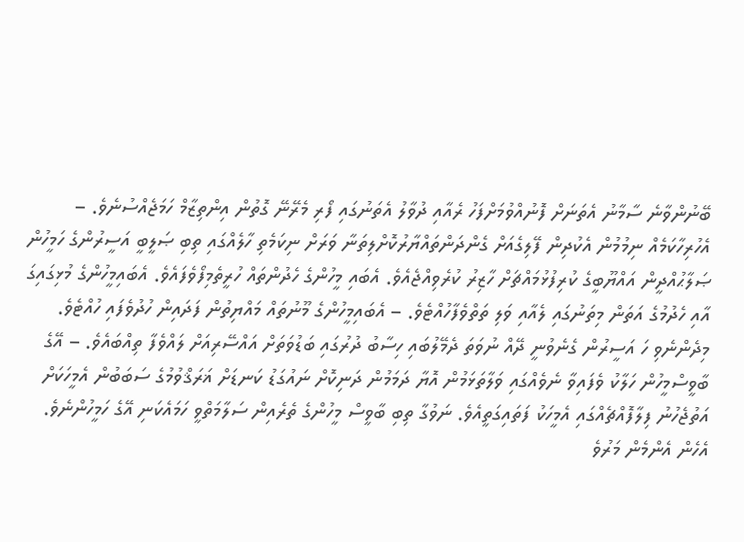ބޭނުންވާނެ ސާމާނު އެތަނަށް ފޮނުއްވުމަށްފަހު ރެއާއި ދުވާލު އެތަނުގައި ފޯރި މެރޭނޭ ގޮތުން އިންތިޒާމް ހަމަޖެއްސުނެވެ. – އެހުރިހާކަމެއް ނިމުމުން އެކުދިން ފޭލިގެއަށް ގެންދަންތައްޔާރުކޮށްލިތަނާ ވަރަށް ނިކަމެތި ހާލެއްގައި ތިބި ޞަލީބީ އަސީރުންގެ ހަމީހުން ޞަލާޙުއްދީން އައްޔޫބީގެ ކުރިފުޅުމައްޗަށް ހާޒިރު ކުރެވިއްޖެއެވެ. އެބައި މީހުންގެ ހެދުންތައް ހުރީތެމިފޯވެފައެވެ. އެބައިމީހުންގެ މުޅިގައިގަ އާއި ހެދުމުގެ އަތަން މިތަނުގައި ލެއާއި ވަލި ތަތްވެފާހުއްޓެވެ. – އެބައިމީހުންގެ މޫނުތައް މައްޔިތުން ފަދައިން ހުދުވެފައި ހުއްޓެވެ. މިދެންނެވި ހަ އަސީރުން ގެނެވުނީ ދޭއް ނުވަތަ ދެމޭލުބައި ހިސާބު ދުރުގައި ބަޑުވަތަށް އައްސޭރިއަށް ލައްވެފާ ތިއްބައެވެ. – އޭގެ ބާވީސްމީހުން ހަލާކު ވެފައިވާ ނެވެއްގައި ވަލާތަޅަމުން އޮޔާ ދަމަމުން ދަނިކޮށް ނައުގަޑު ކަނޑަށް ޣަރަޤްވުމުގެ ސަބަބުން އެމީހަކަށް އަތުޖެހުނު ފިލާފޮއްޗެއްގައި އެމީހަކު ފަތައިގަތީއެވެ. ނަވުގާ ތިބި ބާވީސް މީހުންގެ ތެރެއިން ސަލާމަތްވީ ހަމައެކަނި އޭގެ ހަމީހުންނެވެ. އެހެން އެންމެން މަރުވެ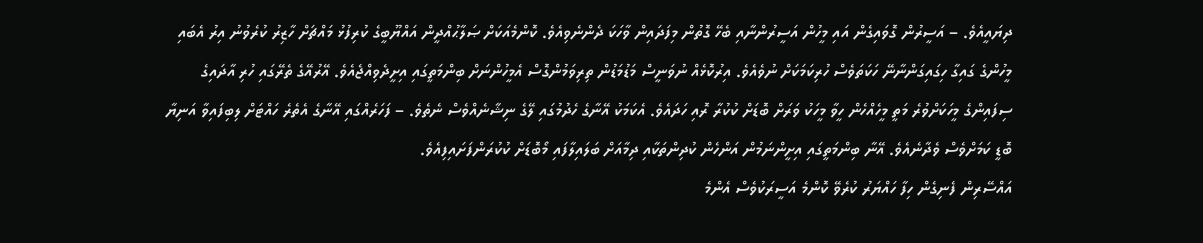ދިޔައީއެވެ. – އަސީރުން ގޮވައިގެން އައި މީހުން އަސީރުންނާއި ބެހޭ ގޮތުން މިފަދައިން ވާހަކަ ދެންނެވިއެވެ. ކޮންމެއަކަށް ޞަލާޙުއްދީން އައްޔޫބީގެ ކުރިފުޅު މައްޗަށް ހާޒިރު ކުރެވުނު އިރު އެބައި މީހުންގެ ގައިގާ ހިގައިގަންނާނޭ ހަކަތަވެސް ހުރިކަމަކަށް ނުވެއެވެ. އިރުކޮޅެއް ނުވަނީސް މަޑުމަޑުން ތިރިވަމުންގޮސް އެމީހުންނަށް ބިންމަތީގައި އިށީދެވިއްޖެއެވެ. އޭރުއޭގެ ތެރޭގައި ހުރި އާދައިގެ ސިފައިންގެ މީހަކަށްވުރެ މަތީ މީހެއްހެން ހީވާ މީހަކު ވަރަށް ބޮޑަށް ކުކުރާ ރޮއި ހަދައެވެ. އެކަމަކު އޭނާގެ ހެދުމުގައި ލޭގެ ނިޝާނެއްވެސް ނެތެވެ. – ފަހަރެއްގައި އޭނާގެ އެތެރެ ހައްޓަށް ލިބިފައިވާ އަނިޔާ ބޮޑީ ކަމަށްވެސް ވެދާނެއެވެ. އޭނާ ބިންމަތީގައި އިށީންނަމުން އަންހެން ކުދިންތަކާއި ދިމާއަށް ބަލައިލާފައި މޯބޮޑަށް ކުކުރަންފަށައިފިއެވެ.
އައްސޭރިން ފެނިގެން ހިފާ ހައްޔަރު ކުރެވޭ ކޮންމެ އަސީރަކުވެސް އެންމެ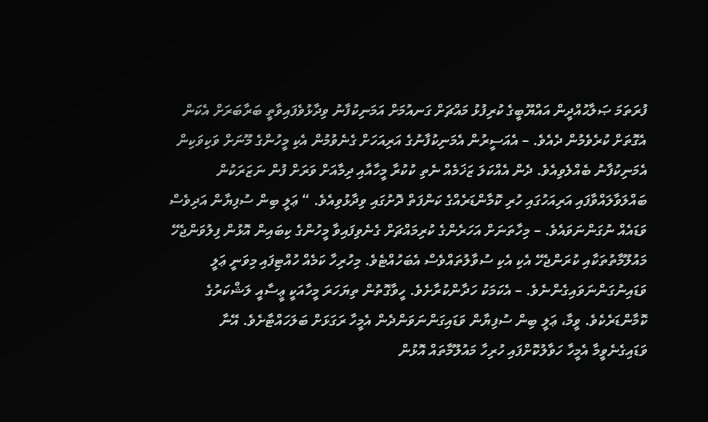ފުރަތަމަ ޞަލާޙުއްދީން އައްޔޫބީގެ ކުރިފުޅު މައްޗަށް ގަނއުމަށް އަމަނިކުފާނު ވިދާޅުވެފައިވާތީ ބަރާބަރަށް އެކަން އެގޮތަށް ކުރެވެމުން ދެއެވެ. – އެއަސީރުން އެމަނިކުފާނުގެ އަރިއަހަށް ގެނެވުމުން އެކި މީހުންގެ މޫނަށް ވަކިވަކިން އެމަނިކުފާނު ބެއްލެވިއެވެ. ދެން އެއްކަލަ ޒަޚަމެއް ނެތި ކުކުރާ މީހާއާއި ދިމާއަށް ވަރަށް ފުން ނަޒަރަކުން ބައްލަވާލައްވާފައި އަރިއަހުގައި ހުރި ކޮމާންޑަރެއްގެ ކަންފަތް ދޮށުގައި ވިދާޅުވިއެވެ. “ ޢަލީ ބިން ސުފިޔާން އަދިވެސް ވަޑައެއް ނުގަންނަވައެވެ. – މިހާތަނަށް އަހަރެންގެ ކުރިމައްޗަށް ގެނެވިފައިވާ މީހުންގެ ކިބައިން އޮޅުން ފިލުވަންޖެހޭ މައުލޫމާތުތަކާއި ކުރަންޖެހޭ އެކި އެކި ސުވާލުތައްވެސް އެބަހުއްޓެވެ. މިހުރިހާ ކަމެއް ހުއްޓިފައި މިވަނީ ޢަލީ ވަޑައިނުގަންނަވައިގެންނެވެ. – އެކަމަކު ހަދާންކުރާށެވެ. ހީވާގޮތުން ތިޔަހަރަ މީހާއަކީ ޢީސާއީ ލަޝްކަރުގެ ކޮމާންޑަރެކެވެ. ވީމާ، ޢަލީ ބިން ސުފިޔާން ވަޑައިގަންނަވަންދެން އެމީހާ ރަގަޅަށް ބަލަހައްޓާށެވެ. އޭނާ ވަޑައިގެނެވީމާ އެމީހާ ހަވާލުކޮށްފައި ހުރިހާ މައުލޫމާތައް އޮޅުން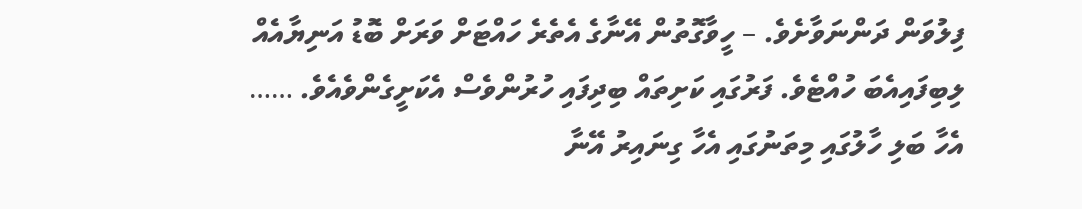ފިލުވަން ދަންނަވާށެވެ. – ހީވާގޮތުން އޭނާގެ އެތެރެ ހައްޓަށް ވަރަށް ބޮޑު އަނިޔާއެއް ލިބިފައިއެބަ ހުއްޓެވެ. ފަރުގައި ކަށިތައް ބިދިފައި ހުރުންވެސް އެކަށީގެންވެއެވެ. …… އެހާ ބަލި ހާލުގައި މިތަނުގައި އެހާ ގިނައިރު އޭނާ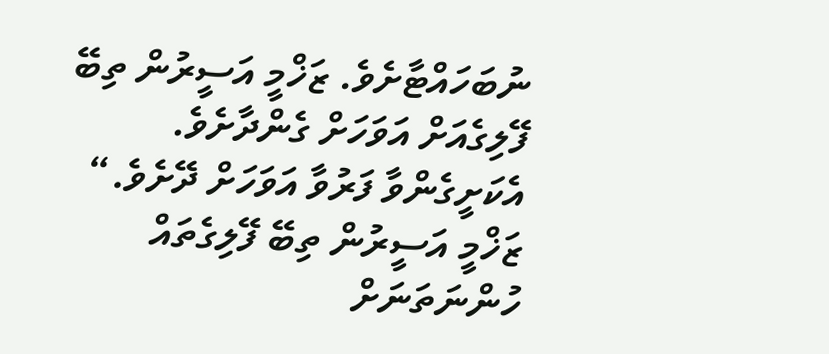ނުބަހައްޓާށެވެ. ޒަޚްމީ އަސީރުން ތިބޭ ފޭލިގެއަށް އަވަހަށް ގެންދާށެވެ. އެކަށީގެންވާ ފަރުވާ އަވަހަށް ދޭށެވެ.“
ޒަޚްމީ އަސީރުން ތިބޭ ފޭލިގެތައް ހުންނަތަނަށް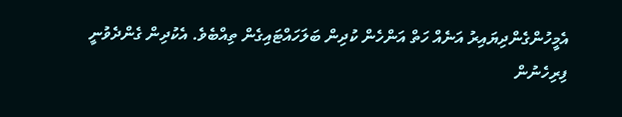އެމީހުންގެންދިޔައިރު އަނެއް ހަތް އަންހެން ކުދިން ބަލަހައްޓައިގެން ތިއްބެވެ. އެކުދިން ގެންދެވުނީ ފިރިހެނުން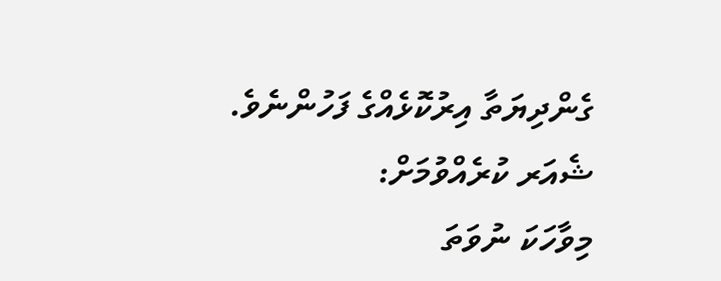ގެންދިޔަތާ އިރުކޮޅެއްގެ ފަހުންނެވެ.
ޝެއަރ ކުރެއްވުމަށް:
މިވާހަކަ ނުވަތަ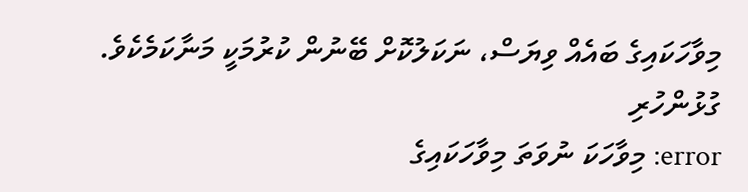މިވާހަކައިގެ ބައެއް ވިޔަސް، ނަކަލުކޮށް ބޭނުން ކުރުމަކީ މަނާކަމެކެވެ.
ގުޅުންހުރި
error: މިވާހަކަ ނުވަތަ މިވާހަކައިގެ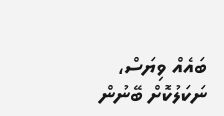ބައެއް ވިޔަސް، ނަކަލުކޮށް ބޭނުން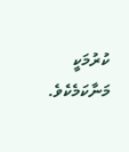ކުރުމަކީ މަނާކަމެކެވެ.